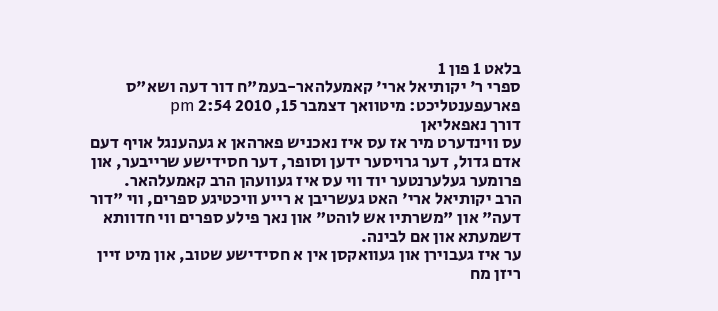בלאט 1 פון 1
ספרי ר' יקותיאל ארי' קאמעלהאר-בעמ"ח דור דעה ושא"ס
פארעפענטליכט: מיטוואך דצמבר 15, 2010 2:54 pm
דורך נאפאליאן
עס ווינדערט מיר אז עס איז נאכניש פארהאן א געהענגל אויף דעם אדם גדול, דער גרויסער ידען וסופר, דער חסידישע שרייבער, און פרומער געלערנטער יוד ווי עס איז געוועהן הרב קאמעלהאר.
הרב יקותיאל ארי' האט געשריבן א רייע וויכטיגע ספרים, ווי "דור דעה" און "משרתיו אש לוהט" און נאך פילע ספרים ווי חדוותא דשמעתא און אם לבינה.
ער איז געבוירן און געוואקסן אין א חסידישע שטוב, און מיט זיין ריזן מח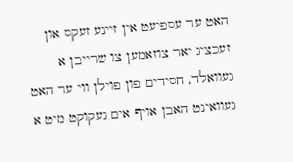האט ער עספיעט אין זיינע זעקס און זעכציג יאר צוזאמען צו שרייבן א געוואלד, חסידים פון פוילן ווי ער האט געוואינט האבן אויף אים געקוקט מיט א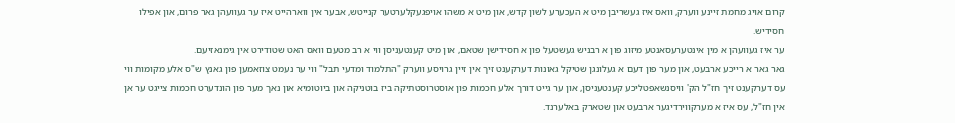קרום אויג מחמת זיינע ווערק, וואס איז געשריבן מיט א העכערע לשון קדש, און מיט א משהו אויפגעקלערטער קנייטש, אבער אין ווארהייט איז ער געוועהן גאר פרום, און אפילו חסידיש.
ער איז געוועהן א מין אינטערעסאנטע מיזוג פון א רבניש געשטעל פון א חסידישן שטאם, און מיט קענטעניסן ווי א רב מטעם וואס האט שטודירט אין גימנאזיעם.
גאר גאר א רייכע ארבעט, און מער פון דעם א געלונגן שטיקל גאונות דערקענט זיך אין זיין גרויסע ווערק "התלמוד ומדעי תבל" ווי ער נעמט צוזאמען פון גאנץ ש"ס אלע מקומות ווי עס דערקענט זיך חז"ל הק' וויסנשאפטליכע קענטעניסן, און ער גייט דורך אלע חכמות פון אוסטרוסטתיקה ביז בוטניקה און ביוטומיא און נאך מער פון הונדערט חכמות צייגט ער אן אין חז"ל, עס איז א מערקווירדיגער ארבעט און שטארק באלערנד.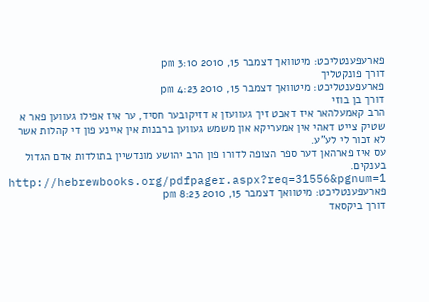פארעפענטליכט: מיטוואך דצמבר 15, 2010 3:10 pm
דורך פונקטליך
פארעפענטליכט: מיטוואך דצמבר 15, 2010 4:23 pm
דורך בן בוזי
הרב קאמעלהאר איז דאכט זיך געוועזן א דזיקובער חסיד, ער איז אפילו געווען פאר א שטיק צייט דאהי אין אמעריקא און משמש געווען ברבנות אין איינע פון די קהלות אשר לא זכור לי לע"ע.
עס איז פארהאן דער ספר הצופה לדורו פון הרב יהושע מונדשיין בתולדות אדם הגדול בענקים.
http://hebrewbooks.org/pdfpager.aspx?req=31556&pgnum=1
פארעפענטליכט: מיטוואך דצמבר 15, 2010 8:23 pm
דורך ביקסאד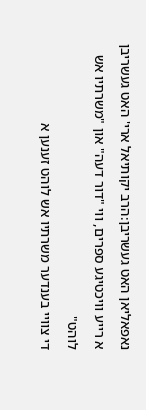נאפאליאן האט געשריבן:הרב יקותיאל ארי' האט געשריבן א רייע וויכטיגע ספרים, ווי "דור דעה" און "משרתיו אש לוהט"
די צוויי בענדער משרתיו אש לוהט זענען א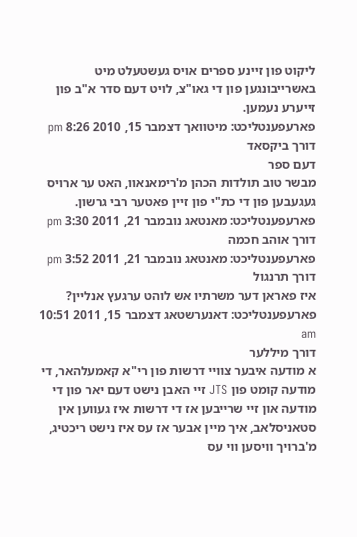ליקוט פון זיינע ספרים אויס געשטעלט מיט באשרייבונגען פון די גאו"צ, לויט דעם סדר א"ב פון זייערע נעמען.
פארעפענטליכט: מיטוואך דצמבר 15, 2010 8:26 pm
דורך ביקסאד
דעם ספר
מבשר טוב תולדות הכהן מ'רימאנאוו, האט ער ארויס געגעבען פון די כת"י פון זיין פאטער רבי גרשון.
פארעפענטליכט: מאנטאג נובמבר 21, 2011 3:30 pm
דורך אוהב חכמה
פארעפענטליכט: מאנטאג נובמבר 21, 2011 3:52 pm
דורך תרנגול
איז פאראן דער משרתיו אש לוהט ערגעץ אנליין?
פארעפענטליכט: דאנערשטאג דצמבר 15, 2011 10:51 am
דורך מיללער
א מודעה איבער צוויי דרשות פון רי"א קאמעלהאר, די מודעה קומט פון JTS זיי האבן נישט דעם יאר פון די מודעה און זיי שרייבען אז די דרשות איז געווען אין סטאניסלאב, איך מיין אבער אז עס איז נישט ריכטיג, מ'ברויך וויסען ווי עס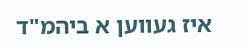איז געווען א ביהמ"ד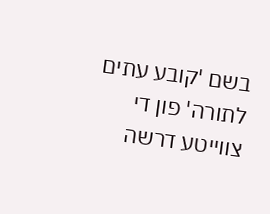בשם 'קובע עתים לתורה' פון די צווייטע דרשה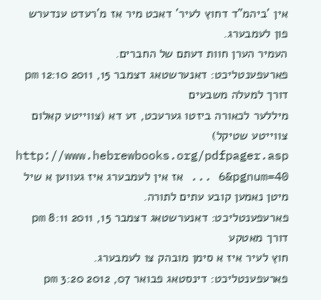אין 'ביהמ"ד דחוץ לעיר' דאכט מיר אז מ'רעדט ענדערש פון לעמבערג.
העמיר הערן חוות דעתם של החברים.
פארעפענטליכט: דאנערשטאג דצמבר 15, 2011 12:10 pm
דורך למעלה משבעים
מיללער לכאורה ביזטו גערעכט, זע דא (צווייטע קאלום צווייטע שטיקל)
http://www.hebrewbooks.org/pdfpager.asp ... 6&pgnum=40 אז אין לעמבערג איז געווען א שיל מיטן נאמען קובע עתים לתורה.
פארעפענטליכט: דאנערשטאג דצמבר 15, 2011 8:11 pm
דורך מאטקע
חוץ לעיר איז א סימן מובהק צו לעמבערג.
פארעפענטליכט: דינסטאג פבואר 07, 2012 3:20 pm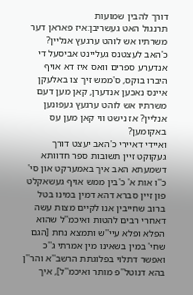דורך להבין שמועות
תרנגול האט געשריבן:איז פאראן דער משרתיו אש לוהט ערגעץ אנליין?
כ'האב לעצטנס געליינט אביסעל די אנדערע ספרים וואס איז דא אויף היברו בוקס, ס'ממש זיך צו באלעקן איינס נאכען אנדערן, קאן מען דעם משרתיו אש לוהט ערגעץ געפונען אנליין? אז נישט ווי קאן מען עס באקומען?
ואיידי דאיירי כ'האב יעצט דורך געקוקט זיין תשובות ספר חדוותא דשמעתא האב איך באמערקט און סי' כ''ו אות א' כ'בין ממש אויף געשאקלט פון זיין סברא דהא דמין במינו בטל ברוב שחייבין אנו לקיים מצות עשה דאחרי רבים להטות ואיכמ''ל שהוא הפלא ופלא עיי''ש ותמצא נחת [הגם שחי' במין בשאינו מין אמרתי ג''כ ואפשר דתלוי בפלוגתת הרשב''א והר''ן בהא דנוטל''פ מותר ואיכמ''ל], איך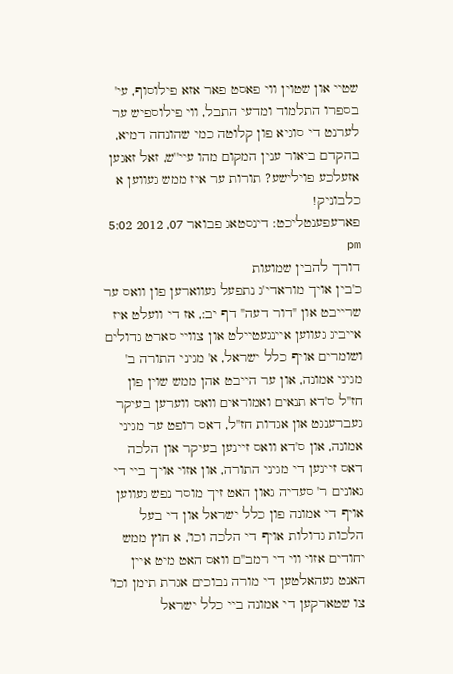שטיי און שטוין ווי פאסט פאר אזא פילוסוף, עי' בספרו התלמוד ומדעי התבל, ווי פילוספיש ער לערנט די סוגיא פון קלוטה כמי שהונחה דמיא, בהקדם ביאור ענין המקום מהו עיי''ש, זאל זאגען אזעלכע פוילישע? תורות ער איז ממש געווען א כלבוניק!
פארעפענטליכט: דינסטאג פבואר 07, 2012 5:02 pm
דורך להבין שמועות
כ'בין אויך מוראדי'ג נתפעל געווארען פון וואס ער שרייבט און "דור דעה" דף יב:, אז די וועלט איז אייביג געווען איינגעטיילט און צוויי סארט גדולים ושומרים אויף כלל ישראל, א' מגיני התורה ב' מגיני אמונה, און ער הייבט אהן ממש שוין פון חז''ל ס'דא תנאים ואמוראים וואס ווערען בעיקר געברענגט און אגדות חז''ל, דאס רופט ער מגיני אמונה, און ס'דא וואס זיינען בעיקר און הלכה דאס זיינען די מגיני התורה, און אזוי אויך ביי די גאונים ר' סעדיה גאון האט זיך מוסר נפש געווען אויף די אמונה פון כלל ישראל און די בעל הלכות גדולות אויף די הלכה וכו', א חוץ ממש יחודים אזוי ווי די רמב''ם וואס האט מיט איין האנט געהאלטען די מורה נבוכים אגרת תימן וכו' צו שטארקען די אמונה ביי כלל ישראל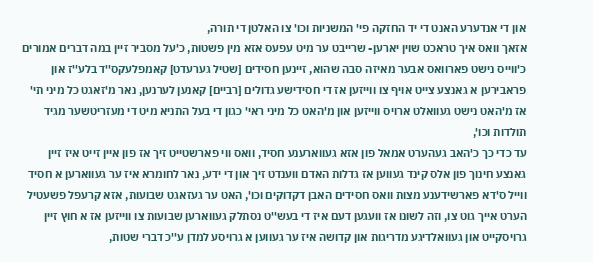און די אנדערע האנט די יד החזקה פי' המשניות וכו' צו האלטן די תורה,
אזאך וואס איך טראכט שוין יארען- שרייבט ער מיט עפעס אזא מין פשטות, כ'על מסביר זיין במה דברים אמורים כ'ווייס נישט פארוואס אבער מאיזה סבה שהוא, זיינען חסידים [שטיל גערעדט] קאמפלעקס''ד בלע''ז און פראבירען א גאנצע צייט אויף צו ווייזען אז די חסידישע גדולים [רביים] קאנען לערנען, נאר מ'זאגט כל מיני תי' אז מ'האט נישט געוואלט ארויס ווייזען און מ'האט כל מיני ראי' כגון די בעל התניא מיט די מעזריטשער מגיד תולדות וכו',
עד כדי כך כ'האב געהערט אמאל פון אזא געווארענע חסיד, וואס ווי פארשטייט זיך אז פון איין זייט איז זיין גאנצע חינוך פון אלס קינד געווען אז גדלות האדם ווענדט זיך און די ידע, נאר לחומרא איז ער געווארען א חסיד ווייל ס'דא פארשידענע מצות וואס חסידים האבן דקדוקים וכו', האט ער געזאגט שבועות, אזא קרעפל פשעטיל הערט אייך גוט צו, וזה לשונו אז וועגען דעם איז די בעש''ט נסתלק געווארען שבועות צו ווייזען אז א חוץ זיין גרויסקייט און געוואלדיגע מדריגות און קדושה איז ער געווען א גרויסע למדן ע''כ דברי שטות,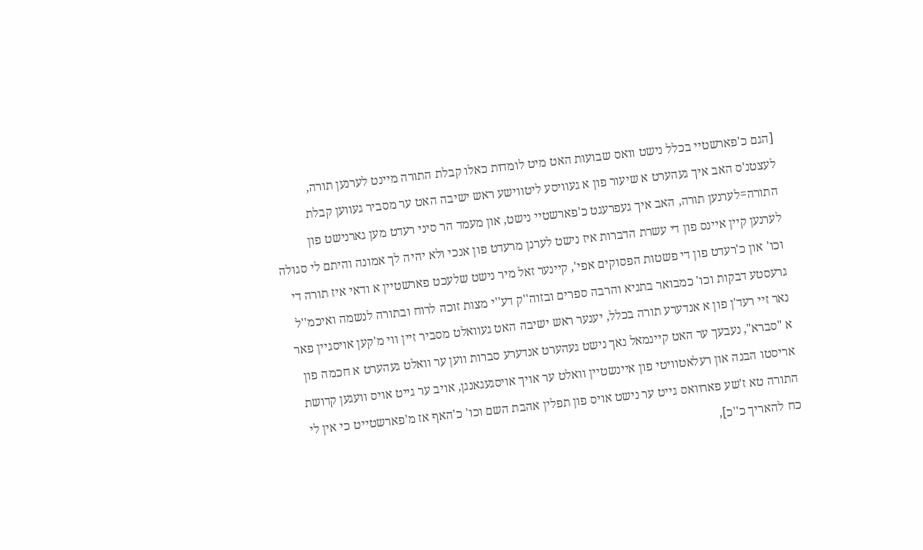[הגם כ'פארשטיי בכלל נישט וואס שבועות האט מיט לומדות כאלו קבלת התורה מיינט לערנען תורה, לעצטנ'ס האב איך געהערט א שיעור פון א געוויסע ליטווישע ראש ישיבה האט ער מסביר געווען קבלת התורה=לערנען תורה, האב איך געפרעגט כ'פארשטיי נישט, און מעמד הר סיני רעדט מען גארנישט פון לערנען קיין איינס פון די עשרת הדברות איז נישט לערנן מרעדט פון אנכי ולא יהיה לך אמונה והיתם לי סגולה וכו' און כ'רעדט פון די פשטות הפסוקים אפי', קיינער זאל מיר נישט שלעכט פארשטיין א ודאי איז תורה די גרעסטע דבקות וכו' כמבואר בתניא והרבה ספרים ובזוה''ק דע''י מצות זוכה לרוח ובתורה לנשמה ואיכמ''ל נאר זיי רעד'ן פון א אנדערע תורה בכלל, יענער ראש ישיבה האט געוואלט מסביר זיין ווי מ'קען אויסגיין פאר א "סברא", נעבעך ער האט קיינמאל נאך נישט געהערט אנדערע סברות ווען ער וואלט געהערט א חכמה פון אריסטו הבנה און רעלאטוויטי פון איינשטיין וואלט ער אויך אויסגעגאנגן, אויב ער גייט אויס וועגען קדושת התורה טא ז'שע פארוואס גייט ער נישט אויס פון תפלין אהבת השם וכו' כ'האף אז מ'פארשטייט כי אין לי כח להאריך כ''כ],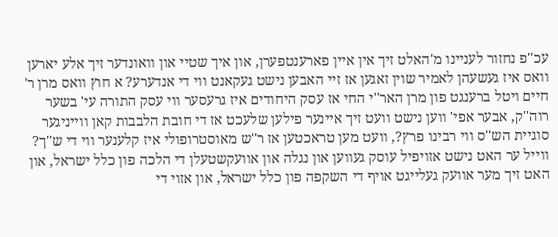עכ''פ נחזור לעניינו מ'האלט זיך אין איין פארענטפערן, און איך שטיי און וואונדער זיך אלע יארען וואס איז געשעהן לאמיר שוין זאגען אז זיי האבען נישט געקאנט ווי די אנדערע? א חוץ וואס מרן ר' חיים ויטל ברענגט פון מרן האר''י החי אז עסק היחודים איז גרעסער ווי עסק התורה עי' בשער רוה''ק, אבער אפי' ווען נישט וועט זיך איינער פילען שלעכט אז די חובת הלבבות קאן ווייניגער סוגיית הש''ס ווי רבינו פרץ?, וועט מען טראכטען אז ר''ש מאוסטרופולי איז קלענער ווי די ש''ך? ווייל ער האט נישט אזויפיל עוסק געווען און נגלה און אוועקשטעלן די הלכה פון כלל ישראל, און האט זיך מער אוועק געלייגט אויף די השקפה פון כלל ישראל, און אזוי די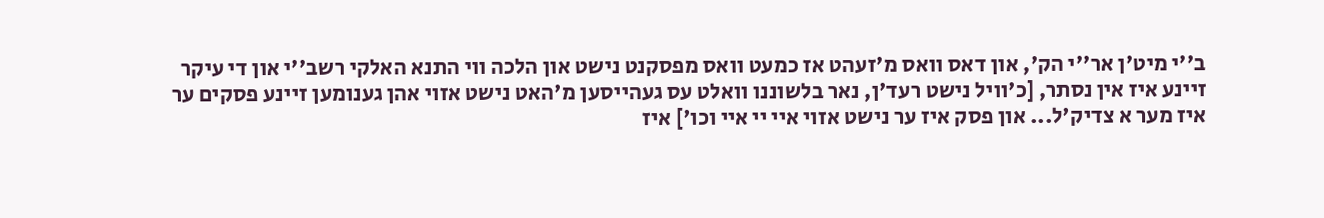ב''י מיט'ן אר''י הק', און דאס וואס מ'זעהט אז כמעט וואס מפסקנט נישט און הלכה ווי התנא האלקי רשב''י און די עיקר זיינע איז אין נסתר, [כ'וויל נישט רעד'ן, נאר בלשוננו וואלט עס געהייסען מ'האט נישט אזוי אהן גענומען זיינע פסקים ער איז מער א צדיק'ל... און פסק איז ער נישט אזוי איי יי איי וכו'] איז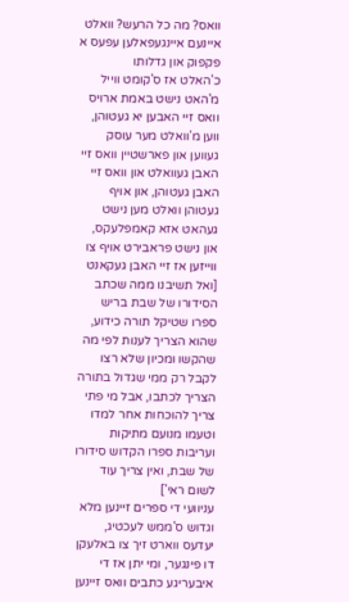וואס? מה כל הרעש? וואלט איינעם איינגעפאלען עפעס א פקפוק און גדלותו
כ'האלט אז ס'קומט ווייל מ'האט נישט באמת ארויס וואס זיי האבען יא געטוהן, ווען מ'וואלט מער עוסק געווען און פארשטיין וואס זיי האבן געוואלט און וואס זיי האבן געטוהן, און אויף געטוהן וואלט מען נישט געהאט אזא קאמפלעקס, און נישט פראבירט אויף צו ווייזען אז זיי האבן געקאנט [ואל תשיבנו ממה שכתב הסידורו של שבת בריש ספרו שטיקל תורה כידוע, שהוא הצריך לענות לפי מה שהקשו ומכיון שלא רצו לקבל רק ממי שגדול בתורה הצריך לכתבו, אבל מי פתי צריך להוכחות אחר למדו וטעמו מנועם מתיקות ועריבות ספרו הקדוש סידורו של שבת, ואין צריך עוד לשום ראי']
עניוועי די ספרים זיינען מלא וגדוש ס'ממש לעכטיג, יעדעס ווארט זיך צו באלעקן דו פינגער, ומי יתן אז די איבעריגע כתבים וואס זיינען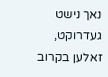נאך נישט געדרוקט, זאלען בקרוב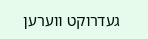געדרוקט ווערען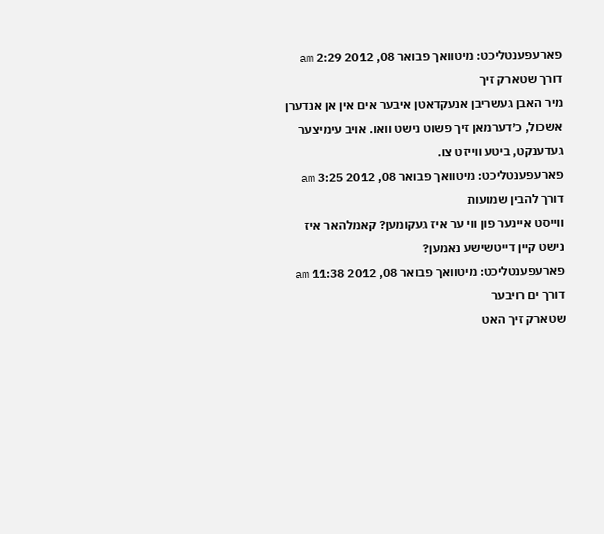פארעפענטליכט: מיטוואך פבואר 08, 2012 2:29 am
דורך שטארק זיך
מיר האבן געשריבן אנעקדאטן איבער אים אין אן אנדערן אשכול, כ׳דערמאן זיך פשוט נישט וואו. אויב עימיצער געדענקט, ביטע ווייזט צו.
פארעפענטליכט: מיטוואך פבואר 08, 2012 3:25 am
דורך להבין שמועות
ווייסט איינער פון ווי ער איז געקומען? קאמלהאר איז נישט קיין דייטשישע נאמען?
פארעפענטליכט: מיטוואך פבואר 08, 2012 11:38 am
דורך ים רויבער
שטארק זיך האט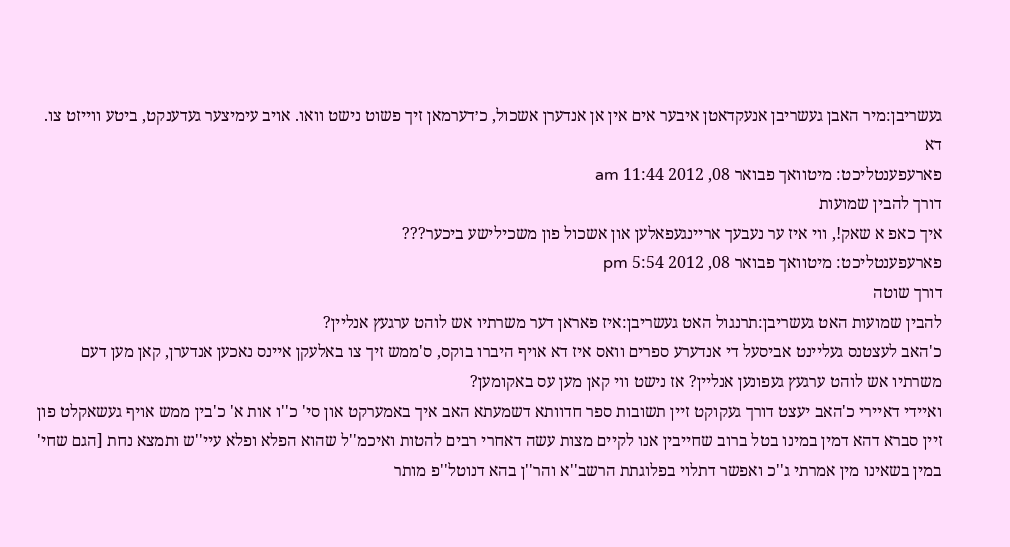געשריבן:מיר האבן געשריבן אנעקדאטן איבער אים אין אן אנדערן אשכול, כ׳דערמאן זיך פשוט נישט וואו. אויב עימיצער געדענקט, ביטע ווייזט צו.
דא
פארעפענטליכט: מיטוואך פבואר 08, 2012 11:44 am
דורך להבין שמועות
איך כאפ א שאק!, ווי איז ער נעבעך אריינגעפאלען און אשכול פון משכילישע ביכער???
פארעפענטליכט: מיטוואך פבואר 08, 2012 5:54 pm
דורך שוטה
להבין שמועות האט געשריבן:תרנגול האט געשריבן:איז פאראן דער משרתיו אש לוהט ערגעץ אנליין?
כ'האב לעצטנס געליינט אביסעל די אנדערע ספרים וואס איז דא אויף היברו בוקס, ס'ממש זיך צו באלעקן איינס נאכען אנדערן, קאן מען דעם משרתיו אש לוהט ערגעץ געפונען אנליין? אז נישט ווי קאן מען עס באקומען?
ואיידי דאיירי כ'האב יעצט דורך געקוקט זיין תשובות ספר חדוותא דשמעתא האב איך באמערקט און סי' כ''ו אות א' כ'בין ממש אויף געשאקלט פון זיין סברא דהא דמין במינו בטל ברוב שחייבין אנו לקיים מצות עשה דאחרי רבים להטות ואיכמ''ל שהוא הפלא ופלא עיי''ש ותמצא נחת [הגם שחי' במין בשאינו מין אמרתי ג''כ ואפשר דתלוי בפלוגתת הרשב''א והר''ן בהא דנוטל''פ מותר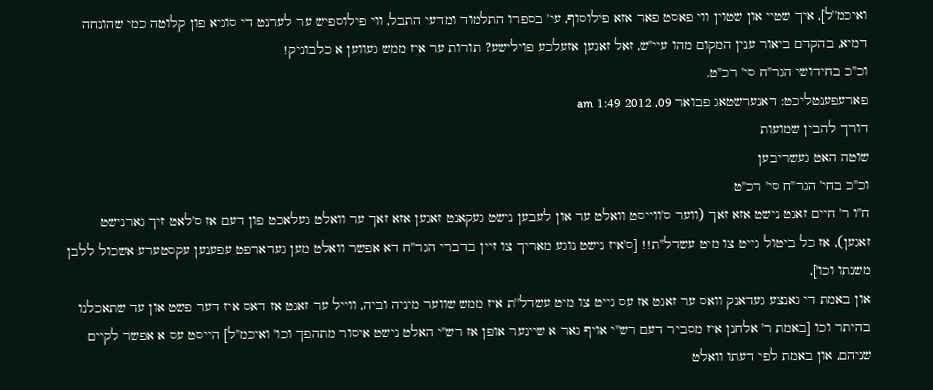ואיכמ''ל], איך שטיי און שטוין ווי פאסט פאר אזא פילוסוף, עי' בספרו התלמוד ומדעי התבל, ווי פילוספיש ער לערנט די סוגיא פון קלוטה כמי שהונחה דמיא, בהקדם ביאור ענין המקום מהו עיי''ש, זאל זאגען אזעלכע פוילישע? תורות ער איז ממש געווען א כלבוניק!
וכ"כ בחידושי הגר"ח סי' רכ"ט.
פארעפענטליכט: דאנערשטאג פבואר 09, 2012 1:49 am
דורך להבין שמועות
שוטה האט געשריבען
וכ''כ בחי' הגר''ח סי' רכ''ט
ח''ו ר' חיים זאגט נישט אזא זאך (ווער ס'ווייסט וואלט ער און לעבען נישט געקאנט זאגען אזא זאך ער וואלט געלאכט פון דעם אז ס'לאט זיך גארנישט זאגען), אז כל ביטול גייט צו מיט עשדל''ת!! [ס'איז נישט נוגע מאריך צו זיין בדברי הגר''ח דא אפשר וואלט מען געדארפט עפענען עקסטערע אשכול ללבן משנתו וכו'],
און באמת די גאנצע געדאנק וואס ער זאגט אז עס גייט צו מיט עשדל''ת איז ממש שווער מיניה וביה, ווייל ער זאגט אז דאס איז דער פשט און עד שתאכלנו בהיתר וכו [באמת ר' אלחנן איז מסביר דעם רש''י אויף גאר א שיינער אופן אז רש''י האלט נישט איסור מתהפך וכו' ואיכמ''ל] הייסט עס א אפשר לקיים שניהם, און באמת לפי דעתו וואלט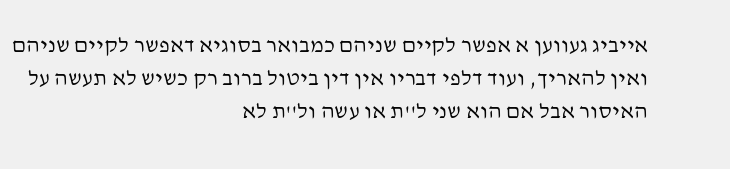אייביג געווען א אפשר לקיים שניהם כמבואר בסוגיא דאפשר לקיים שניהם ואין להאריך, ועוד דלפי דבריו אין דין ביטול ברוב רק כשיש לא תעשה על האיסור אבל אם הוא שני ל''ת או עשה ול''ת לא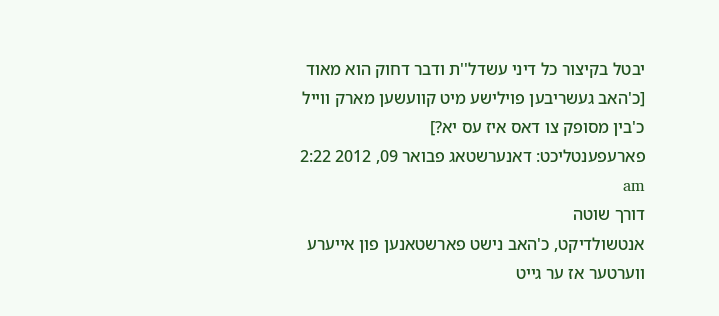יבטל בקיצור כל דיני עשדל''ת ודבר דחוק הוא מאוד [כ'האב געשריבען פוילישע מיט קוועשען מארק ווייל כ'בין מסופק צו דאס איז עס יא?]
פארעפענטליכט: דאנערשטאג פבואר 09, 2012 2:22 am
דורך שוטה
אנטשולדיקט, כ'האב נישט פארשטאנען פון אייערע ווערטער אז ער גייט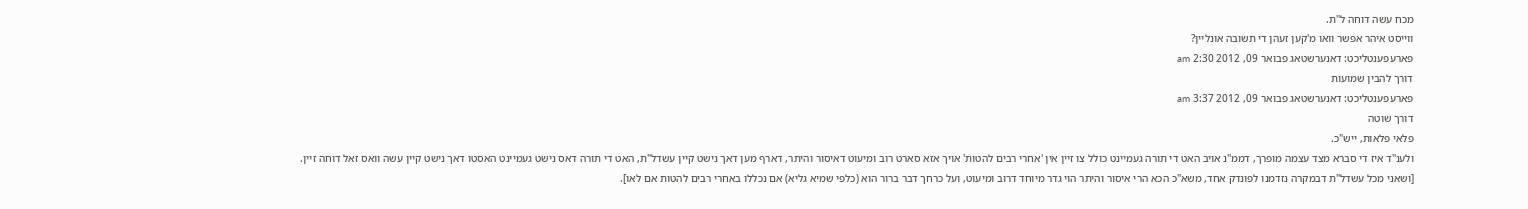מכח עשה דוחה ל"ת.
ווייסט איהר אפשר וואו מ'קען זעהן די תשובה אונליין?
פארעפענטליכט: דאנערשטאג פבואר 09, 2012 2:30 am
דורך להבין שמועות
פארעפענטליכט: דאנערשטאג פבואר 09, 2012 3:37 am
דורך שוטה
פלאי פלאות, ייש"כ.
ולענ"ד איז די סברא מצד עצמה מופרך, דממ"נ אויב האט די תורה געמיינט כולל צו זיין אין 'אחרי רבים להטות' אויך אזא סארט רוב ומיעוט דאיסור והיתר, דארף מען דאך נישט קיין עשדל"ת, האט די תורה דאס נישט געמיינט האסטו דאך נישט קיין עשה וואס זאל דוחה זיין.
[ושאני מכל עשדל"ת דבמקרה נזדמנו לפונדק אחד, משא"כ הכא הרי איסור והיתר הוי גדר מיוחד דרוב ומיעוט, ועל כרחך דבר ברור הוא (כלפי שמיא גליא) אם נכללו באחרי רבים להטות אם לאו].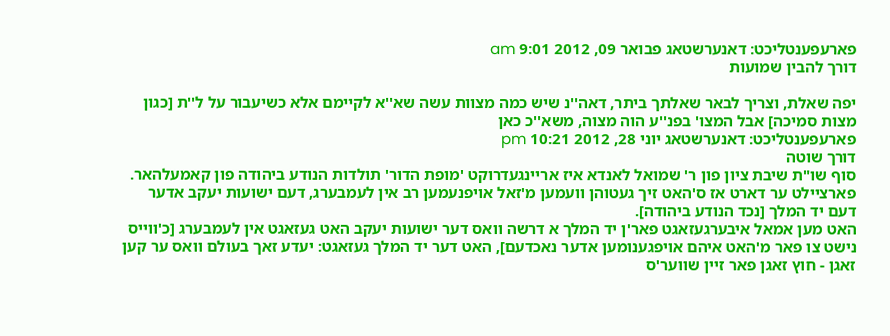פארעפענטליכט: דאנערשטאג פבואר 09, 2012 9:01 am
דורך להבין שמועות

יפה שאלת, וצריך לבאר שאלתך ביתר, דאה''נ שיש כמה מצוות עשה שא''א לקיימם אלא כשיעבור על ל''ת [כגון מצות סמיכה] אבל המצו' בפנ''ע הוה מצוה, משא''כ כאן
פארעפענטליכט: דאנערשטאג יוני 28, 2012 10:21 pm
דורך שוטה
סוף שו"ת שיבת ציון פון ר' שמואל לאנדא איז אריינגעדרוקט 'מופת הדור' תולדות הנודע ביהודה פון קאמעלהאר.
פארציילט ער דארט אז ס'האט זיך געטוהן וועמען מ'זאל אויפנעמען רב אין לעמבערג, דעם ישועות יעקב אדער דעם יד המלך [נכד הנודע ביהודה].
האט מען אמאל איבערגעזאגט פאר'ן יד המלך א דרשה וואס דער ישועות יעקב האט געזאגט אין לעמבערג [כ'ווייס נישט צו פאר מ'האט איהם אויפגענומען אדער נאכדעם], האט דער יד המלך געזאגט: יעדע זאך בעולם וואס ער קען זאגן - חוץ זאגן פאר זיין שווער'ס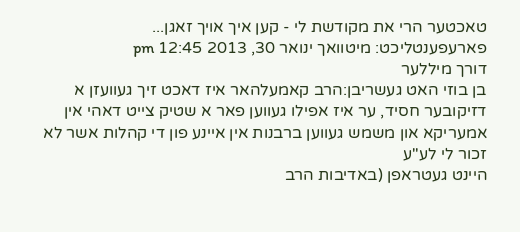טאכטער הרי את מקודשת לי - קען איך אויך זאגן...
פארעפענטליכט: מיטוואך ינואר 30, 2013 12:45 pm
דורך מיללער
בן בוזי האט געשריבן:הרב קאמעלהאר איז דאכט זיך געוועזן א דזיקובער חסיד, ער איז אפילו געווען פאר א שטיק צייט דאהי אין אמעריקא און משמש געווען ברבנות אין איינע פון די קהלות אשר לא זכור לי לע"ע
היינט געטראפן (באדיבות הרב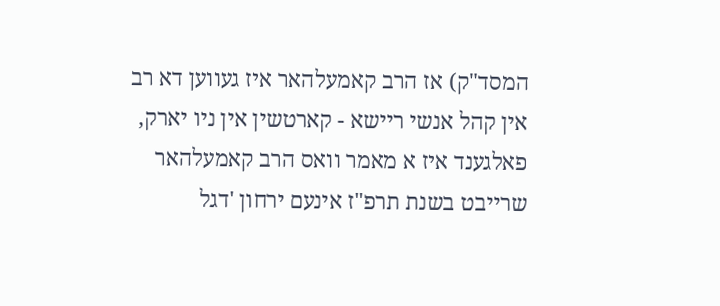המסד"ק) אז הרב קאמעלהאר איז געווען דא רב אין קהל אנשי ריישא - קארטשין אין ניו יארק, פאלגענד איז א מאמר וואס הרב קאמעלהאר שרייבט בשנת תרפ"ז אינעם ירחון 'דגל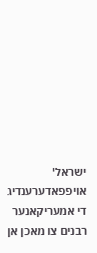ישראל' אויפפאדערענדיג די אמעריקאנער רבנים צו מאכן אן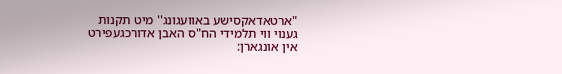"ארטאדאקסישע באוועגונג'' מיט תקנות גענוי ווי תלמידי הח"ס האבן אדורכגעפירט אין אונגארן: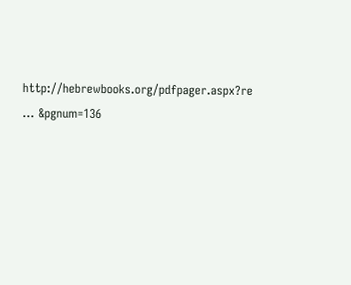http://hebrewbooks.org/pdfpager.aspx?re ... &pgnum=136